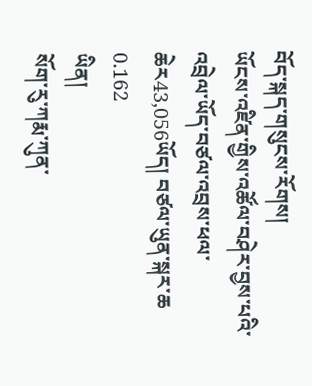བོད་སྐད་གསུངས་རོགས།
ཡོངས་འཛིན་གྱིས་འཚོལ་བཤེར་བྱས་པའི་འབྲེལ་ཡོད་བཙལ་འབྲས་ཕལ་ཆེར43,056ཡོད། བཙལ་ཡུན་སྐར་ཆ 0.162
ཡིན།
སོག་རུ་ཀརྨ་ཀུན་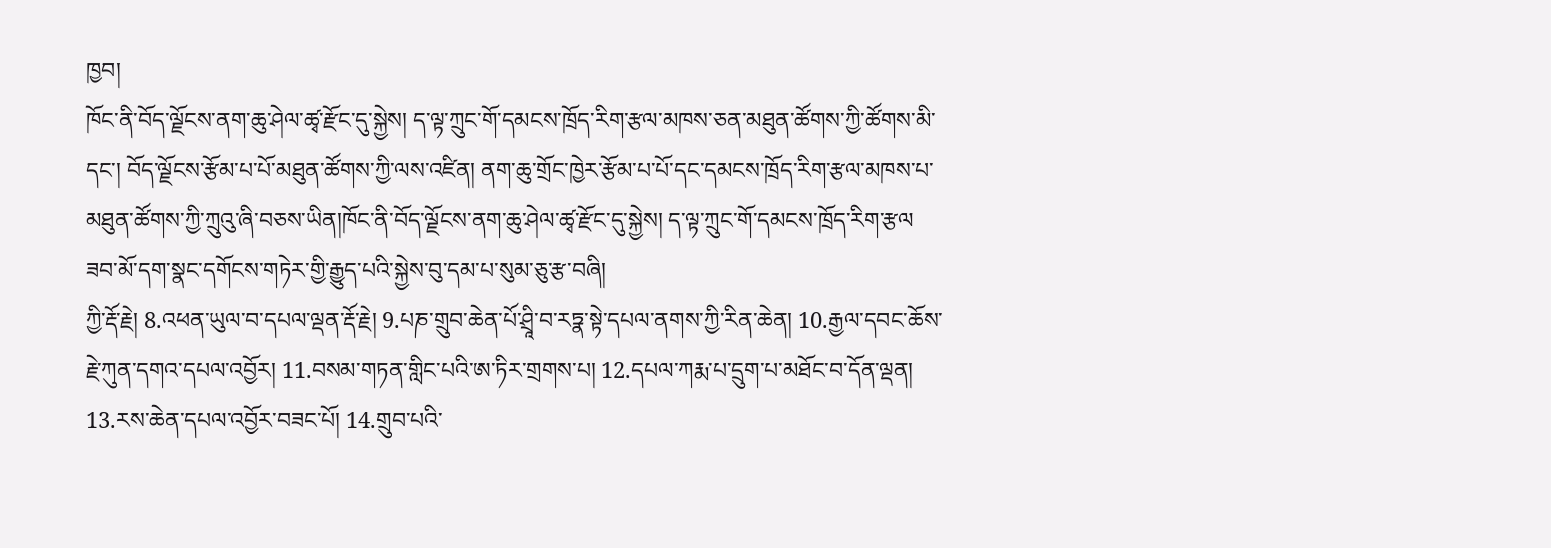ཁྱབ།
ཁོང་ནི་བོད་ལྗོངས་ནག་ཆུ་ཤེལ་ཚྭ་རྫོང་དུ་སྐྱེས། ད་ལྟ་ཀྲུང་གོ་དམངས་ཁྲོད་རིག་རྩལ་མཁས་ཅན་མཐུན་ཚོགས་ཀྱི་ཚོགས་མི་དང་། བོད་ལྗོངས་རྩོམ་པ་པོ་མཐུན་ཚོགས་ཀྱི་ལས་འཛིན། ནག་ཆུ་གྲོང་ཁྱེར་རྩོམ་པ་པོ་དང་དམངས་ཁྲོད་རིག་རྩལ་མཁས་པ་མཐུན་ཚོགས་ཀྱི་ཀྲུའུ་ཞི་བཅས་ཡིན།ཁོང་ནི་བོད་ལྗོངས་ནག་ཆུ་ཤེལ་ཚྭ་རྫོང་དུ་སྐྱེས། ད་ལྟ་ཀྲུང་གོ་དམངས་ཁྲོད་རིག་རྩལ
ཟབ་མོ་དག་སྣང་དགོངས་གཏེར་གྱི་རྒྱུད་པའི་སྐྱེས་བུ་དམ་པ་སུམ་ཅུ་རྩ་བཞི།
ཀྱི་རྡོ་རྗེ། 8.འཕན་ཡུལ་བ་དཔལ་ལྡན་རྡོ་རྗེ། 9.པཎ་གྲུབ་ཆེན་པོ་ཤྲཱི་བ་རཏྣ་སྟེ་དཔལ་ནགས་ཀྱི་རིན་ཆེན། 10.རྒྱལ་དབང་ཆོས་རྗེ་ཀུན་དགའ་དཔལ་འབྱོར། 11.བསམ་གཏན་གླིང་པའི་ཨ་ཏིར་གྲགས་པ། 12.དཔལ་ཀརྨ་པ་དྲུག་པ་མཐོང་བ་དོན་ལྡན། 13.རས་ཆེན་དཔལ་འབྱོར་བཟང་པོ། 14.གྲུབ་པའི་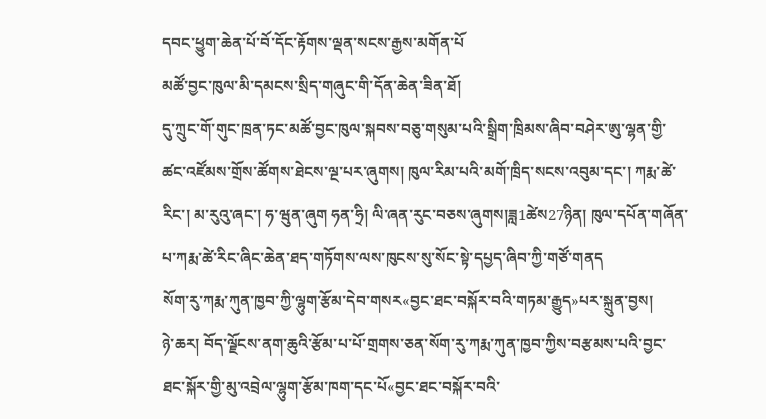དབང་ཕྱུག་ཆེན་པོ་བོ་དོང་རྟོགས་ལྡན་སངས་རྒྱས་མགོན་པོ
མཚོ་བྱང་ཁུལ་མི་དམངས་སྲིད་གཞུང་གི་དོན་ཆེན་ཟིན་ཐོ།
དུ་ཀྲུང་གོ་གུང་ཁྲན་ཏང་མཚོ་བྱང་ཁུལ་སྐབས་བཅུ་གསུམ་པའི་སྒྲིག་ཁྲིམས་ཞིབ་བཤེར་ཨུ་ལྷན་གྱི་ཚང་འཛོམས་གྲོས་ཚོགས་ཐེངས་ལྔ་པར་ཞུགས། ཁུལ་རིམ་པའི་མགོ་ཁྲིད་སངས་འབུམ་དང་། ཀརྨ་ཚེ་རིང་། མ་རུའུ་ཞང་། ཧ་ཝུན་ཞུག ཧན་ཧྲི། ལི་ཞན་རུང་བཅས་ཞུགས།ཟླ1ཚེས27ཉིན། ཁུལ་དཔོན་གཞོན་པ་ཀརྨ་ཚེ་རིང་ཞིང་ཆེན་ཐད་གཏོགས་ལས་ཁུངས་སུ་སོང་སྟེ་དཔྱད་ཞིབ་ཀྱི་གཙོ་གནད
སོག་རུ་ཀརྨ་ཀུན་ཁྱབ་ཀྱི་ལྷུག་རྩོམ་དེབ་གསར«བྱང་ཐང་བསྐོར་བའི་གཏམ་རྒྱུད»པར་སྐྲུན་བྱས།
ཉེ་ཆར། བོད་ལྗོངས་ནག་ཆུའི་རྩོམ་པ་པོ་གྲགས་ཅན་སོག་རུ་ཀརྨ་ཀུན་ཁྱབ་ཀྱིས་བརྩམས་པའི་བྱང་ཐང་སྐོར་གྱི་མུ་འབྲེལ་ལྷུག་རྩོམ་ཁག་དང་པོ«བྱང་ཐང་བསྐོར་བའི་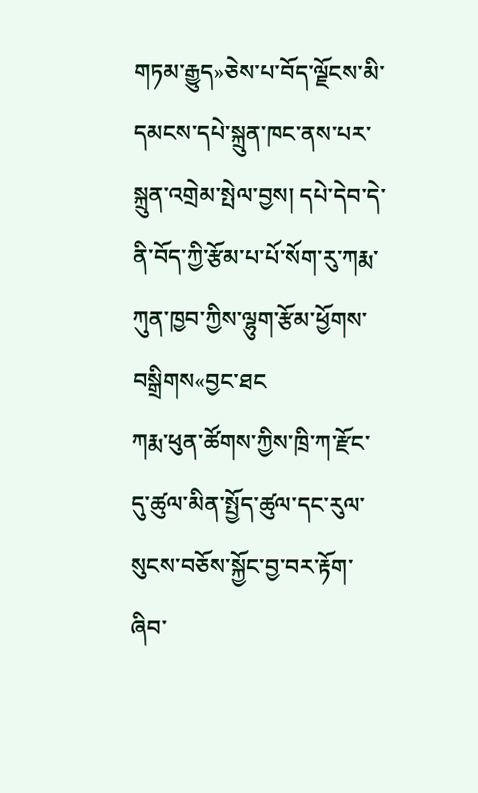གཏམ་རྒྱུད»ཅེས་པ་བོད་ལྗོངས་མི་དམངས་དཔེ་སྐྲུན་ཁང་ནས་པར་སྐྲུན་འགྲེམ་སྤེལ་བྱས། དཔེ་དེབ་དེ་ནི་བོད་ཀྱི་རྩོམ་པ་པོ་སོག་རུ་ཀརྨ་ཀུན་ཁྱབ་ཀྱིས་ལྷུག་རྩོམ་ཕྱོགས་བསྒྲིགས«བྱང་ཐང
ཀརྨ་ཕུན་ཚོགས་ཀྱིས་ཁྲི་ཀ་རྫོང་དུ་ཚུལ་མིན་སྤྱོད་ཚུལ་དང་རུལ་སུངས་བཅོས་སྐྱོང་བྱ་བར་རྟོག་ཞིབ་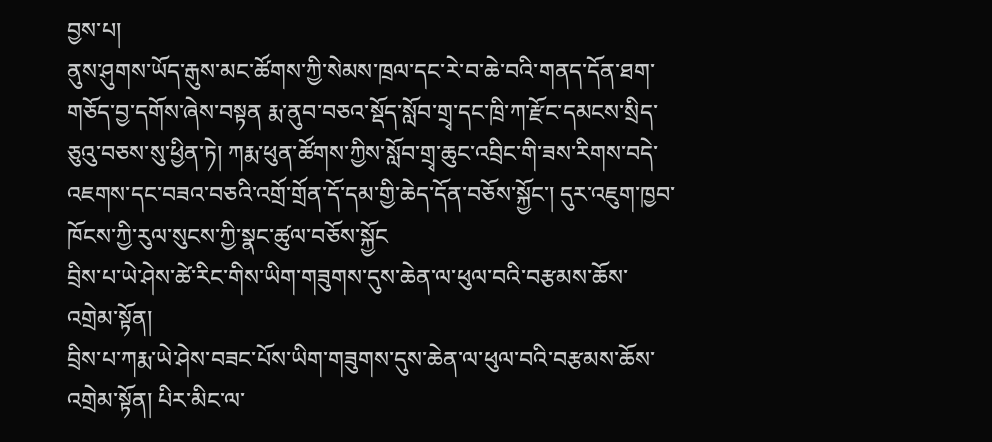བྱས་པ།
ནུས་ཤུགས་ཡོད་རྒུས་མང་ཚོགས་ཀྱི་སེམས་ཁྲལ་དང་རེ་བ་ཆེ་བའི་གནད་དོན་ཐག་གཅོད་བྱ་དགོས་ཞེས་བསྟན རྨ་ནུབ་བཅའ་སྡོད་སློབ་གྲྭ་དང་ཁྲི་ཀ་རྫོང་དམངས་སྲིད་ཅུའུ་བཅས་སུ་ཕྱིན་ཏེ། ཀརྨ་ཕུན་ཚོགས་ཀྱིས་སློབ་གྲྭ་ཆུང་འབྲིང་གི་ཟས་རིགས་བདེ་འཇགས་དང་བཟའ་བཅའི་འགྲོ་གྲོན་དོ་དམ་གྱི་ཆེད་དོན་བཅོས་སྐྱོང་། དུར་འཇུག་ཁྱབ་ཁོངས་ཀྱི་རུལ་སུངས་ཀྱི་སྣང་ཚུལ་བཅོས་སྐྱོང
བྲིས་པ་ཡེ་ཤེས་ཚེ་རིང་གིས་ཡིག་གཟུགས་དུས་ཆེན་ལ་ཕུལ་བའི་བརྩམས་ཆོས་འགྲེམ་སྟོན།
བྲིས་པ་ཀརྨ་ཡེ་ཤེས་བཟང་པོས་ཡིག་གཟུགས་དུས་ཆེན་ལ་ཕུལ་བའི་བརྩམས་ཆོས་འགྲེམ་སྟོན། པིར་མིང་ལ་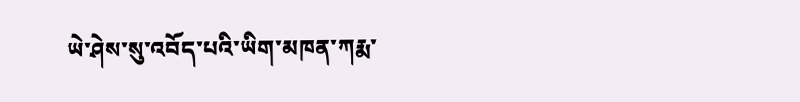ཡེ་ཤེས་སུ་འབོད་པའི་ཡིག་མཁན་ཀརྨ་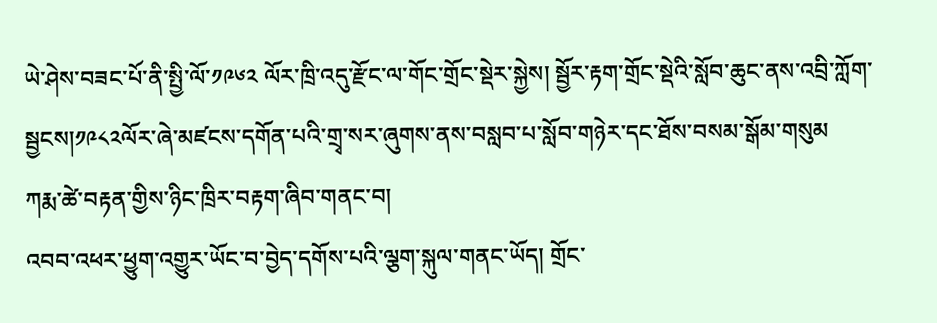ཡེ་ཤེས་བཟང་པོ་ནི་སྤྱི་ལོ་༡༩༦༢ ལོར་ཁྲི་འདུ་རྫོང་ལ་གོང་གྲོང་སྡེར་སྐྱེས། སྦྱོར་རྟག་གྲོང་སྡེའི་སློབ་ཆུང་ནས་འབྲི་ཀློག་སྦྱངས།༡༩༨༢ལོར་ཞེ་མཛངས་དགོན་པའི་གྲྭ་སར་ཞུགས་ནས་བསླབ་པ་སློབ་གཉེར་དང་ཐོས་བསམ་སྒོམ་གསུམ
ཀརྨ་ཚེ་བརྟན་གྱིས་ཉིང་ཁྲིར་བརྟག་ཞིབ་གནང་བ།
འབབ་འཕར་ཕྱུག་འགྱུར་ཡོང་བ་བྱེད་དགོས་པའི་ལྕག་སྐུལ་གནང་ཡོད། གྲོང་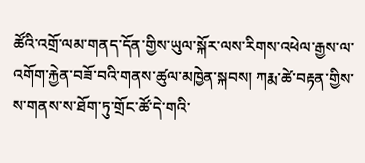ཚོའི་འགྲོ་ལམ་གནད་དོན་གྱིས་ཡུལ་སྐོར་ལས་རིགས་འཕེལ་རྒྱས་ལ་འགོག་རྐྱེན་བཟོ་བའི་གནས་ཚུལ་མཁྱེན་སྐབས། ཀརྨ་ཚེ་བརྟན་གྱིས་ས་གནས་ས་ཐོག་ཏུ་གྲོང་ཚོ་དེ་གའི་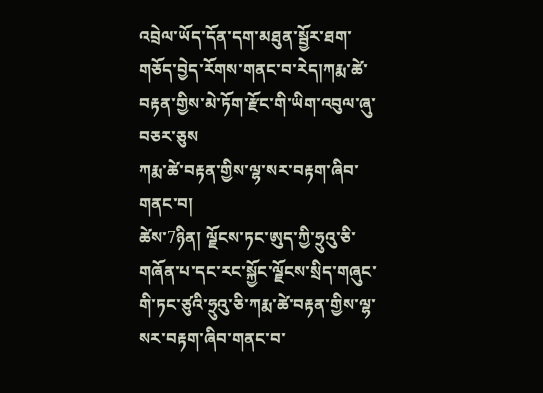འབྲེལ་ཡོད་དོན་དག་མཐུན་སྦྱོར་ཐག་གཅོད་བྱེད་རོགས་གནང་བ་རེད།ཀརྨ་ཚེ་བརྟན་གྱིས་མེ་ཏོག་རྫོང་གི་ཡིག་འབུལ་ཞུ་བཅར་ཅུས
ཀརྨ་ཚེ་བརྟན་གྱིས་ལྷ་སར་བརྟག་ཞིབ་གནང་བ།
ཚེས་7ཉིན། ལྗོངས་ཏང་ཨུད་ཀྱི་ཧྲུའུ་ཅི་གཞོན་པ་དང་རང་སྐྱོང་ལྗོངས་སྲིད་གཞུང་གི་ཏང་ཙུའི་ཧྲུའུ་ཅི་ཀརྨ་ཚེ་བརྟན་གྱིས་ལྷ་སར་བརྟག་ཞིབ་གནང་བ་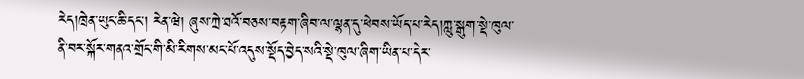རེད།ཁྲེན་ཡུང་ཆི་དང་། རེན་ཝེ། ཞུས་ཀྲེ་ཐའོ་བཅས་བརྟག་ཞིབ་ལ་ལྷན་དུ་ཕེབས་ཡོད་པ་རེད།ཀླུ་སྒུག་སྡེ་ཁུལ་ནི་བར་སྐོར་གནའ་གྲོང་གི་མི་རིགས་མང་པོ་འདུས་སྡོད་བྱེད་སའི་སྡེ་ཁུལ་ཞིག་ཡིན་པ་དེར་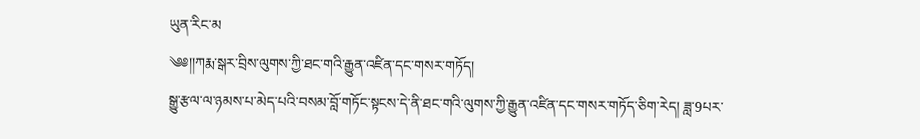ཡུན་རིང་མ
༄༅།།ཀརྨ་སྒར་བྲིས་ལུགས་ཀྱི་ཐང་གའི་རྒྱུན་འཛིན་དང་གསར་གཏོད།
སྒྱུ་རྩལ་ལ་ཉམས་པ་མེད་པའི་བསམ་བློ་གཏོང་སྟངས་དེ་ནི་ཐང་གའི་ལུགས་ཀྱི་རྒྱུན་འཛིན་དང་གསར་གཏོད་ཅིག་རེད། ཟླ་9པར་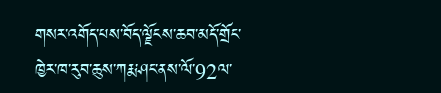གསར་འགོད་པས་བོད་ལྗོངས་ཆབ་མདོ་གྲོང་ཁྱེར་ཁ་རུབ་ཆུས་ཀརྨ་ཤང་ནས་ལོ་92ལ་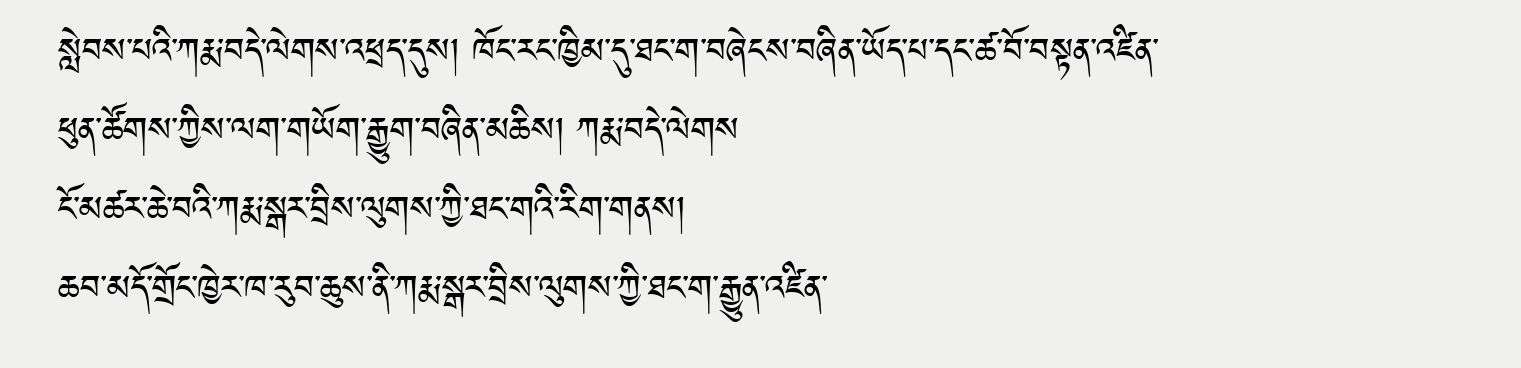སླེབས་པའི་ཀརྨ་བདེ་ལེགས་འཕྲད་དུས། ཁོང་རང་ཁྱིམ་དུ་ཐང་ག་བཞེངས་བཞིན་ཡོད་པ་དང་ཚ་བོ་བསྟན་འཛིན་ཕུན་ཚོགས་ཀྱིས་ལག་གཡོག་རྒྱུག་བཞིན་མཆིས། ཀརྨ་བདེ་ལེགས
ངོ་མཚར་ཆེ་བའི་ཀརྨ་སྒར་བྲིས་ལུགས་ཀྱི་ཐང་གའི་རིག་གནས།
ཆབ་མདོ་གྲོང་ཁྱེར་ཁ་རུབ་ཆུས་ནི་ཀརྨ་སྒར་བྲིས་ལུགས་ཀྱི་ཐང་ག་རྒྱུན་འཛིན་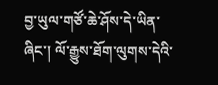བྱ་ཡུལ་གཙོ་ཆེ་ཤོས་དེ་ཡིན་ཞིང་། ལོ་རྒྱུས་ཐོག་ལུགས་དེའི་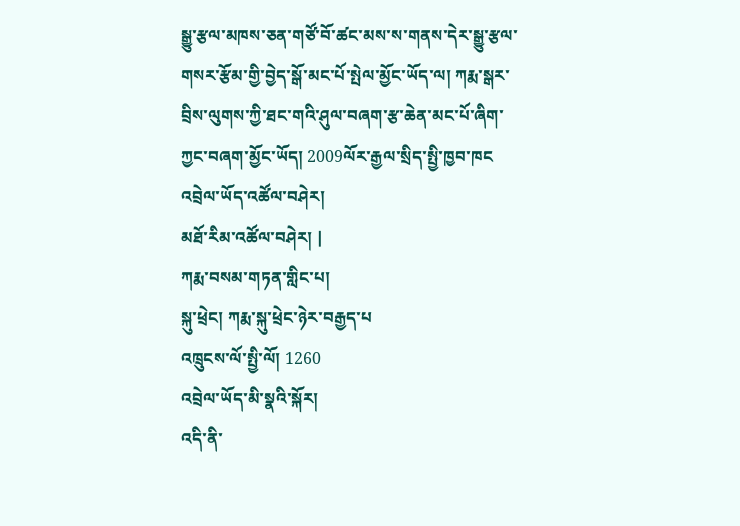སྒྱུ་རྩལ་མཁས་ཅན་གཙོ་བོ་ཚང་མས་ས་གནས་དེར་སྒྱུ་རྩལ་གསར་རྩོམ་གྱི་བྱེད་སྒོ་མང་པོ་སྤེལ་མྱོང་ཡོད་ལ། ཀརྨ་སྒར་བྲིས་ལུགས་ཀྱི་ཐང་གའི་ཤུལ་བཞག་རྩ་ཆེན་མང་པོ་ཞིག་ཀྱང་བཞག་མྱོང་ཡོད། 2009ལོར་རྒྱལ་སྲིད་སྤྱི་ཁྱབ་ཁང
འབྲེལ་ཡོད་འཚོལ་བཤེར།
མཐོ་རིམ་འཚོལ་བཤེར། |
ཀརྨ་བསམ་གཏན་གླིང་པ།
སྐུ་ཕྲེང། ཀརྨ་སྐུ་ཕྲེང་ཉེར་བརྒྱད་པ
འཁྲུངས་ལོ་སྤྱི་ལོ། 1260
འབྲེལ་ཡོད་མི་སྣའི་སྐོར།
འདི་ནི་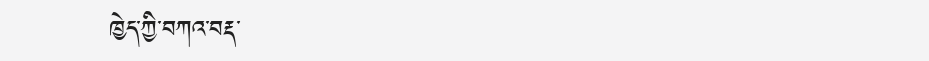ཁྱེད་ཀྱི་བཀའ་བརྡ་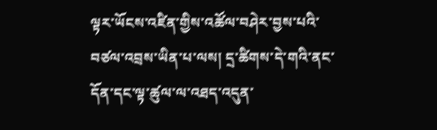ལྟར་ཡོངས་འཛིན་གྱིས་འཚོལ་བཤེར་བྱས་པའི་བཙལ་འབྲས་ཡིན་པ་ལས། དྲ་ཚིགས་དེ་གའི་ནང་དོན་དང་ལྟ་ཚུལ་ལ་འཐད་འདུན་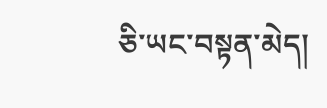ཅི་ཡང་བསྟན་མེད།